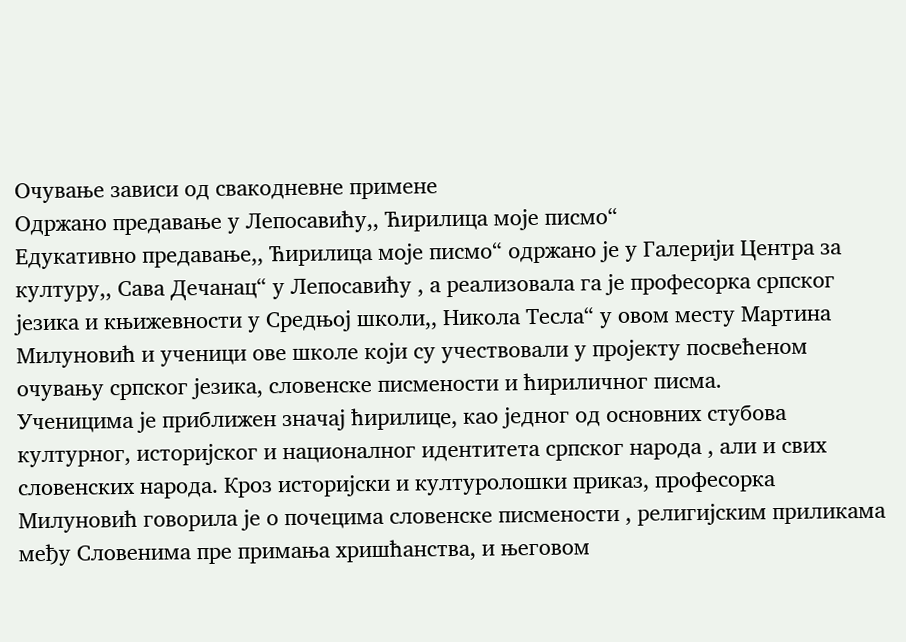Очување зависи од свакодневне примене
Одржано предавање у Лепосавићу,, Ћирилица моје писмо“
Едукативно предавање,, Ћирилица моје писмо“ одржано је у Галерији Центра за културу,, Сава Дечанац“ у Лепосавићу , а реализовала га је професорка српског језика и књижевности у Средњој школи,, Никола Тесла“ у овом месту Мартина Милуновић и ученици ове школе који су учествовали у пројекту посвећеном очувању српског језика, словенске писмености и ћириличног писма.
Ученицима је приближен значај ћирилице, као једног од основних стубова културног, историјског и националног идентитета српског народа , али и свих словенских народа. Кроз историјски и културолошки приказ, професорка Милуновић говорила је о почецима словенске писмености , религијским приликама међу Словенима пре примања хришћанства, и његовом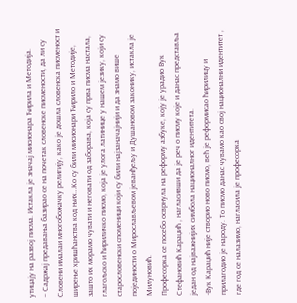утицају на развој писма. Истакла је значај мисионара Ћирила и Методија.
– Садржај предавања базирао се на почетак словенске писмености, да ли су Словени ималаи многобожачку религију, како је дошла словенска писменост и ширење хришћанства код њих…Ко су били мисионари Ћирило и Методије, зашто их морамо чувати и неговати од заборава, која су прва писма настала, глагољско и ћириличко писмо, која је улога латинице у нашем језику, који су старословенски споменици који су били најзаначајнији и да знамо више појединости о Мирослављевом јеванђељу и Душановом законику, истакла је Милуновић.
Професорка се посебо осврнула на реформу азбуке, коју је урадио Вук Стефановић Караџић , нагласивши да је реч о писму које и данас представља један од најважнијих симбола националног идентитета.
-Вук Караџић није створио ново писмо, већ је реформисао ћирилицу и прилагодио је народу. То писмо данас чувамо као свој национални идентитет , где год се налазимо, нагласила је професорка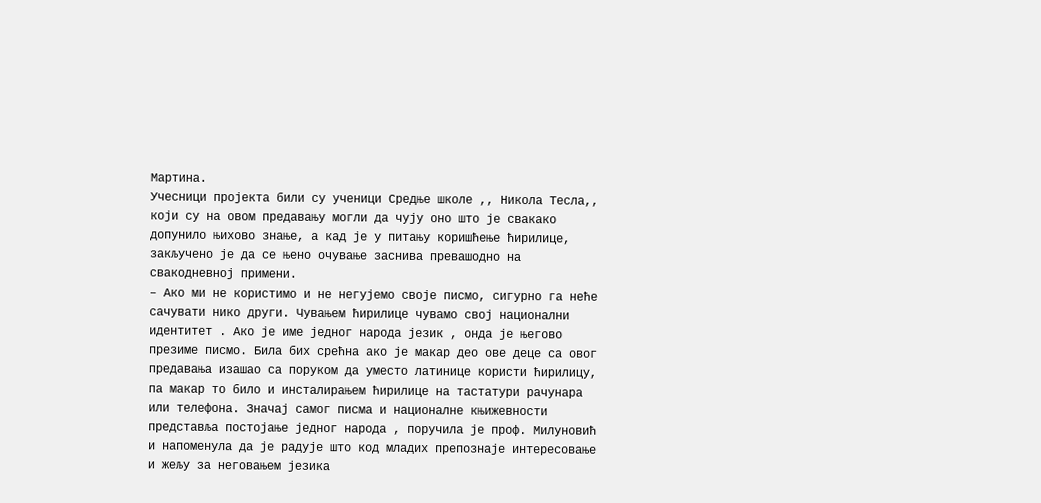Мартина.
Учесници пројекта били су ученици Средње школе ,, Никола Тесла,, који су на овом предавању могли да чују оно што је свакако допунило њихово знање, а кад је у питању коришћење ћирилице, закључено је да се њено очување заснива превашодно на свакодневној примени.
– Ако ми не користимо и не негујемо своје писмо, сигурно га неће сачувати нико други. Чувањем ћирилице чувамо свој национални идентитет . Ако је име једног народа језик , онда је његово презиме писмо. Била бих срећна ако је макар део ове деце са овог предавања изашао са поруком да уместо латинице користи ћирилицу, па макар то било и инсталирањем ћирилице на тастатури рачунара или телефона. Значај самог писма и националне књижевности представља постојање једног народа , поручила је проф. Милуновић и напоменула да је радује што код младих препознаје интересовање и жељу за неговањем језика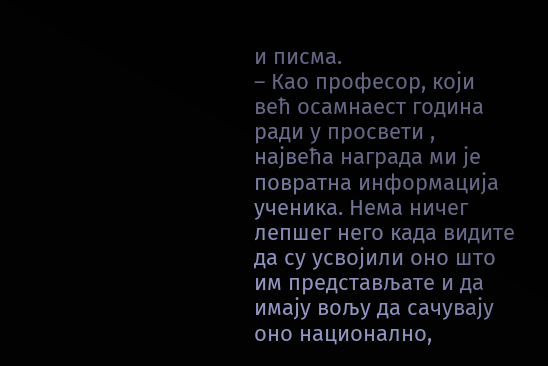и писма.
– Као професор, који већ осамнаест година ради у просвети , највећа награда ми је повратна информација ученика. Нема ничег лепшег него када видите да су усвојили оно што им представљате и да имају вољу да сачувају оно национално,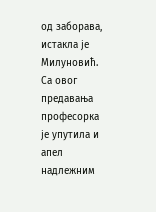од заборава, истакла је Милуновић.
Са овог предавања професорка је упутила и апел надлежним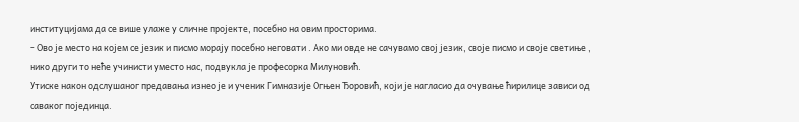институцијама да се више улаже у сличне пројекте, посебно на овим просторима.
– Ово је место на којем се језик и писмо морају посебно неговати . Ако ми овде не сачувамо свој језик, своје писмо и своје светиње , нико други то неће учинисти уместо нас, подвукла је професорка Милуновић.
Утиске након одслушаног предавања изнео је и ученик Гимназије Огњен Ђоровић, који је нагласио да очување ћирилице зависи од саваког појединца.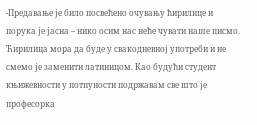-Предавање је било посвећено очувању ћирилице и порука је јасна – нико осим нас неће чувати наше писмо. Ћирилица мора да буде у свакодневној употреби и не смемо је заменити латиницом. Као будући студент књижевности у потпуности подржавам све што је професорка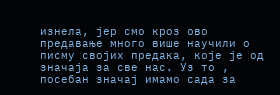изнела, јер смо кроз ово предавање много више научили о писму својих предака, које је од значаја за све нас. Уз то , посебан значај имамо сада за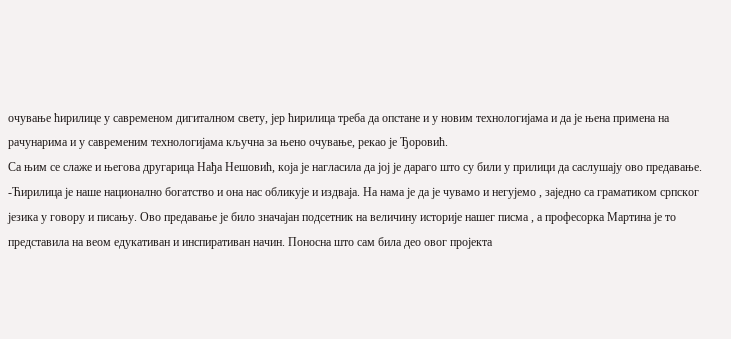очување ћирилице у савременом дигиталном свету, јер ћирилица треба да опстане и у новим технологијама и да је њена примена на рачунарима и у савременим технологијама кључна за њено очување, рекао је Ђоровић.
Са њим се слаже и његова другарица Нађа Нешовић, која је нагласила да јој је дараго што су били у прилици да саслушају ово предавање.
-Ћирилица је наше национално богатство и она нас обликује и издваја. На нама је да је чувамо и негујемо , заједно са граматиком српског језика у говору и писању. Ово предавање је било значајан подсетник на величину историје нашег писма , а професорка Мартина је то представила на веом едукативан и инспиративан начин. Поносна што сам била део овог пројекта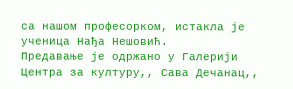са нашом професорком, истакла је ученица Нађа Нешовић.
Предавање је одржано у Галерији Центра за културу,, Сава Дечанац,,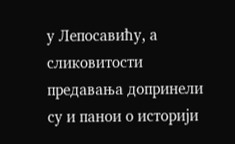у Лепосавићу, а сликовитости предавања допринели су и панои о историји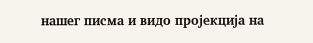нашег писма и видо пројекција на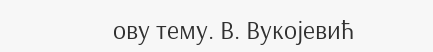ову тему. В. Вукојевић